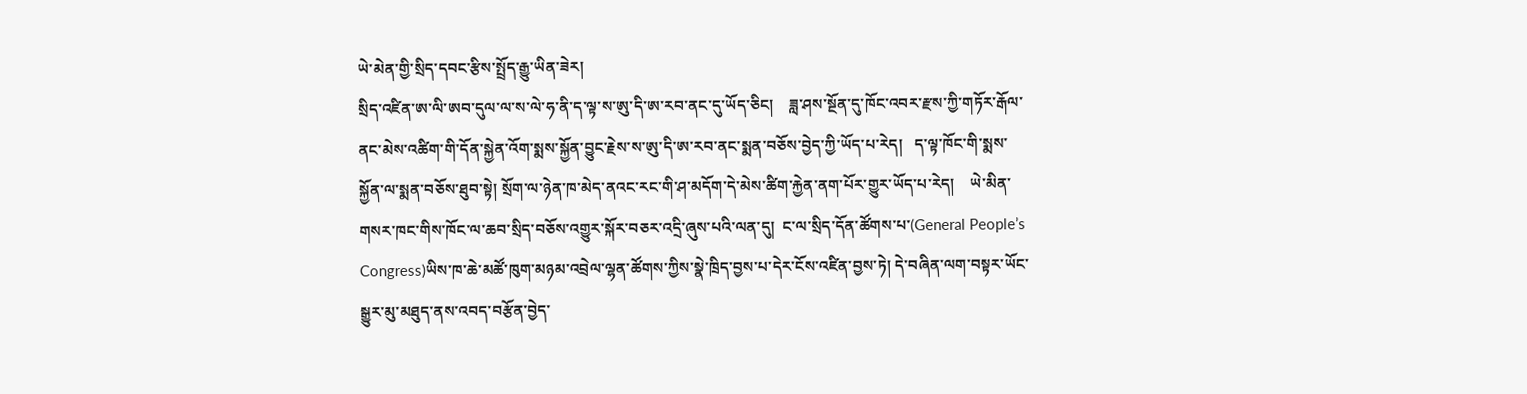ཡེ་མེན་གྱི་སྲིད་དབང་རྩིས་སྤྲོད་རྒྱུ་ཡིན་ཟེར།
སྲིད་འཛིན་ཨ་ལི་ཨབ་དུལ་ལ་ས་ལེ་ཧ་ནི་ད་ལྟ་ས་ཨུ་དི་ཨ་རབ་ནང་དུ་ཡོད་ཅིང།    ཟླ་ཤས་སྔོན་དུ་ཁོང་འབར་རྫས་ཀྱི་གཏོར་རྒོལ་ནང་མེས་འཚིག་གི་དོན་སྐྱེན་འོག་སྨས་སྐྱོན་བྱུང་རྗེས་ས་ཨུ་དི་ཨ་རབ་ནང་སྨན་བཅོས་བྱེད་ཀྱི་ཡོད་པ་རེད།   ད་ལྟ་ཁོང་གི་སྨས་སྐྱོན་ལ་སྨན་བཅོས་ཐུབ་སྟེ། སྲོག་ལ་ཉེན་ཁ་མེད་ནའང་རང་གི་ཤ་མདོག་དེ་མེས་ཚིག་རྐྱེན་ནག་པོར་གྱུར་ཡོད་པ་རེད།    ཡེ་མིན་གསར་ཁང་གིས་ཁོང་ལ་ཆབ་སྲིད་བཅོས་འགྱུར་སྐོར་བཅར་འདྲི་ཞུས་པའི་ལན་དུ།  ང་ལ་སྲིད་དོན་ཚོགས་པ་(General People’s Congress)ཡིས་ཁ་ཆེ་མཚོ་ཁུག་མཉམ་འབྲེལ་ལྷན་ཚོགས་ཀྱིས་སྣེ་ཁྲིད་བྱས་པ་དེར་ངོས་འཛིན་བྱས་ཏེ། དེ་བཞིན་ལག་བསྟར་ཡོང་སྒྱུར་མུ་མཐུད་ནས་འབད་བརྩོན་བྱེད་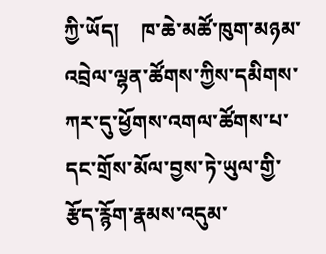ཀྱི་ཡོད།    ཁ་ཆེ་མཚོ་ཁུག་མཉམ་འབྲེལ་ལྷན་ཚོགས་ཀྱིས་དམིགས་ཀར་དུ་ཕྱོགས་འགལ་ཚོགས་པ་དང་གྲོས་མོལ་བྱས་ཏེ་ཡུལ་གྱི་རྩོད་རྙོག་རྣམས་འདུམ་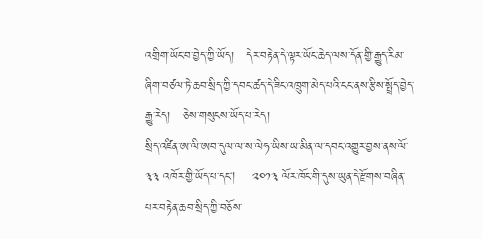འགྲིག་ཡོང་བ་བྱེད་ཀྱི་ཡོད།   དེར་བརྟེན་དེ་ལྟར་ཡོང་ཆེད་ལས་དོན་གྱི་རྒྱུད་རིམ་ཞིག་བཙལ་ཏེ་ཆབ་སྲིད་ཀྱི་དབང་ཚད་དེ་ཟིང་འཁྲུག་མེད་པའི་ངང་ནས་རྩིས་སྤྲོད་བྱེད་རྒྱུ་རེད།   ཅེས་གསུངས་ཡོད་པ་རེད།
སྲིད་འཛིན་ཨ་ལི་ཨབ་དུལ་ལ་ས་ལེཧ་ཡིས་ཡ་མིན་ལ་དབང་འགྱུར་བྱས་ནས་ལོ་ ༣༣ འཁོར་གྱི་ཡོད་པ་དང།    ༢༠༡༣ ལོར་ཁོང་གི་དུས་ཡུན་དེ་རྫོགས་བཞིན་པར་བརྟེན་ཆབ་སྲིད་ཀྱི་བཅོས་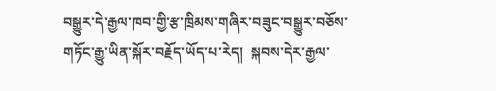བསྒྱུར་དེ་རྒྱལ་ཁབ་གྱི་རྩ་ཁྲིམས་གཞིར་བཟུང་བསྒྱུར་བཅོས་གཏོང་རྒྱུ་ཡིན་སྐོར་བརྗོད་ཡོད་པ་རེད།  སྐབས་དེར་རྒྱལ་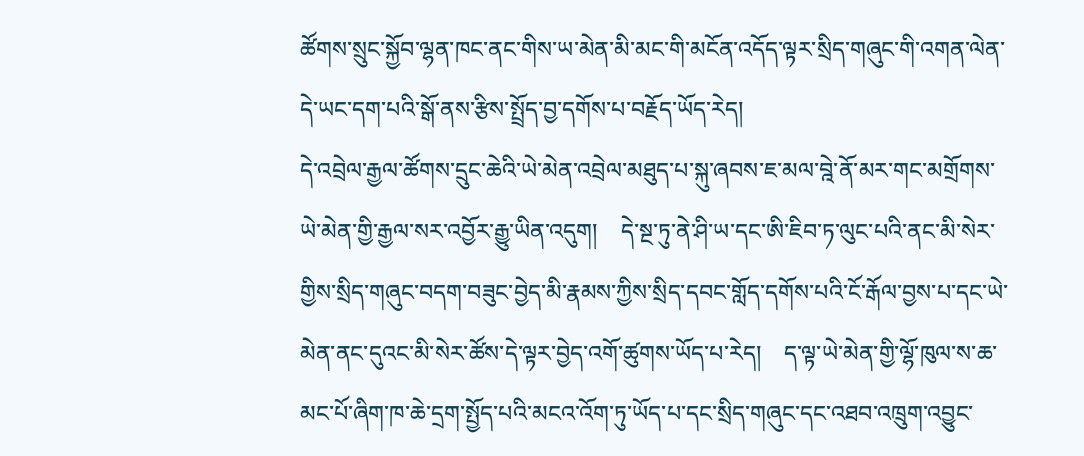ཚོགས་སྲུང་སྐྱོབ་ལྷན་ཁང་ནང་གིས་ཡ་མེན་མི་མང་གི་མངོན་འདོད་ལྟར་སྲིད་གཞུང་གི་འགན་ལེན་དེ་ཡང་དག་པའི་སྒོ་ནས་རྩིས་སྤྲོད་བྱ་དགོས་པ་བརྗོད་ཡོད་རེད།
དེ་འབྲེལ་རྒྱལ་ཚོགས་དྲུང་ཆེའི་ཡེ་མེན་འབྲེལ་མཐུད་པ་སྐུ་ཞབས་ཇ་མལ་བྰེ་ནོ་མར་གང་མགྲོགས་ཡེ་མེན་གྱི་རྒྱལ་སར་འབྱོར་རྒྱུ་ཡིན་འདུག།    དེ་སྔ་ཏུ་ནེ་ཤི་ཡ་དང་ཨི་ཇིབ་ཏ་ལུང་པའི་ནང་མི་སེར་གྱིས་སྲིད་གཞུང་བདག་བཟུང་བྱེད་མི་རྣམས་ཀྱིས་སྲིད་དབང་གློད་དགོས་པའི་ངོ་རྒོལ་བྱས་པ་དང་ཡེ་མེན་ནང་དུའང་མི་སེར་ཚོས་དེ་ལྟར་བྱེད་འགོ་ཚུགས་ཡོད་པ་རེད།    ད་ལྟ་ཡེ་མེན་གྱི་ལྷོ་ཁུལ་ས་ཆ་མང་པོ་ཞིག་ཁ་ཆེ་དྲག་སྤྱོད་པའི་མངའ་འོག་ཏུ་ཡོད་པ་དང་སྲིད་གཞུང་དང་འཐབ་འཁྲུག་འབྱུང་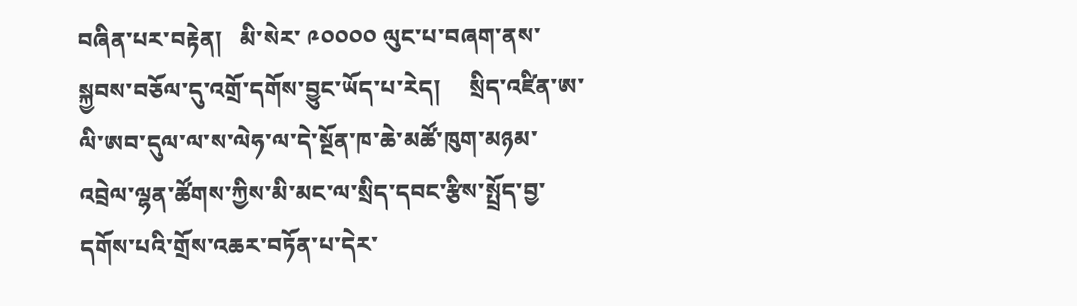བཞིན་པར་བརྟེན།   མི་སེར་ ༩༠༠༠༠ ལུང་པ་བཞག་ནས་སྐྱབས་བཅོལ་དུ་འགྲོ་དགོས་བྱུང་ཡོད་པ་རེད།     སྲིད་འཛིན་ཨ་ལི་ཨབ་དུལ་ལ་ས་ལེཧ་ལ་དེ་སྔོན་ཁ་ཆེ་མཚོ་ཁུག་མཉམ་འབྲེལ་ལྷན་ཚོགས་ཀྱིས་མི་མང་ལ་སྲིད་དབང་རྩིས་སྤྲོད་བྱ་དགོས་པའི་གྲོས་འཆར་བཏོན་པ་དེར་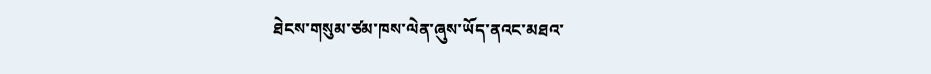ཐེངས་གསུམ་ཙམ་ཁས་ལེན་ཞུས་ཡོད་ནའང་མཐའ་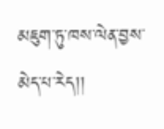མཇུག་ཏུ་ཁས་ལེན་བྱས་མེད་པ་རེད།།